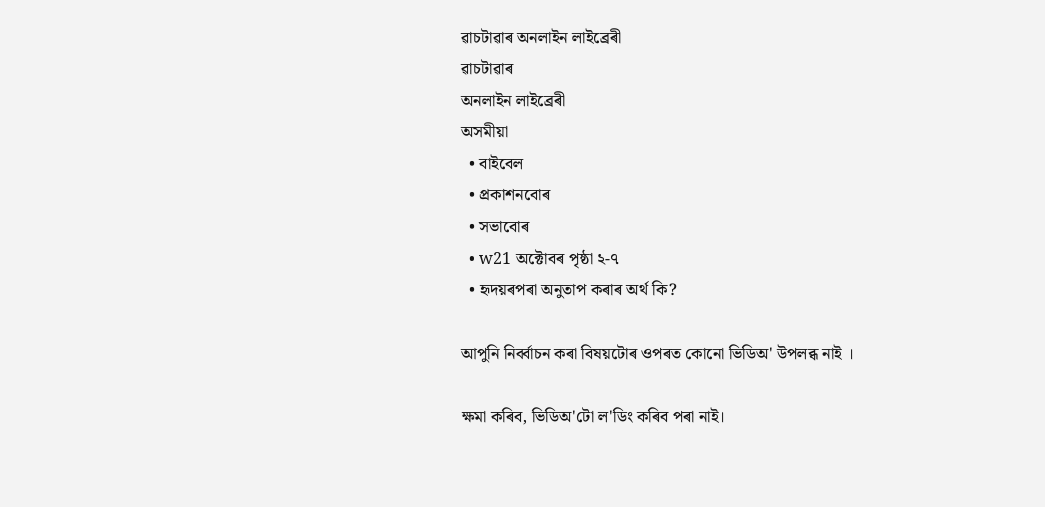ৱাচটাৱাৰ অনলাইন লাইব্রেৰী
ৱাচটাৱাৰ
অনলাইন লাইব্রেৰী
অসমীয়া
  • বাইবেল
  • প্ৰকাশনবোৰ
  • সভাবোৰ
  • w21 অক্টোবৰ পৃষ্ঠা ২-৭
  • হৃদয়ৰপৰা অনুতাপ কৰাৰ অৰ্থ কি?

আপুনি নিৰ্ব্বাচন কৰা বিষয়টোৰ ওপৰত কোনো ভিডিঅ' উপলব্ধ নাই ।

ক্ষমা কৰিব, ভিডিঅ'টো ল'ডিং কৰিব পৰা নাই।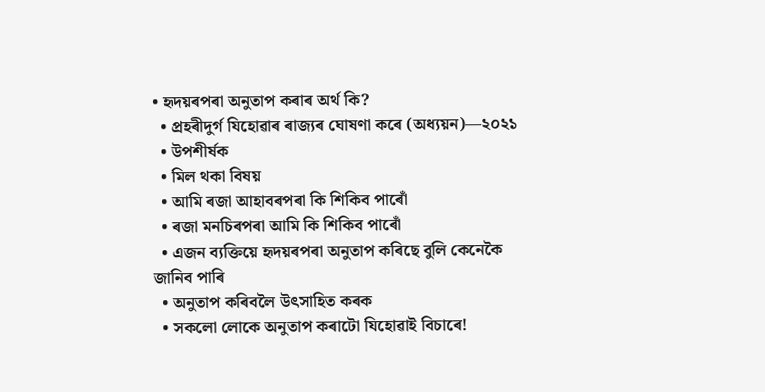• হৃদয়ৰপৰা অনুতাপ কৰাৰ অৰ্থ কি?
  • প্ৰহৰীদুৰ্গ যিহোৱাৰ ৰাজ্যৰ ঘোষণা কৰে (অধ্যয়ন)—২০২১
  • উপশীৰ্ষক
  • মিল থকা বিষয়
  • আমি ৰজা আহাবৰপৰা কি শিকিব পাৰোঁ
  • ৰজা মনচিৰপৰা আমি কি শিকিব পাৰোঁ
  • এজন ব্যক্তিয়ে হৃদয়ৰপৰা অনুতাপ কৰিছে বুলি কেনেকৈ জানিব পাৰি
  • অনুতাপ কৰিবলৈ উৎসাহিত কৰক
  • সকলো লোকে অনুতাপ কৰাটো যিহোৱাই বিচাৰে!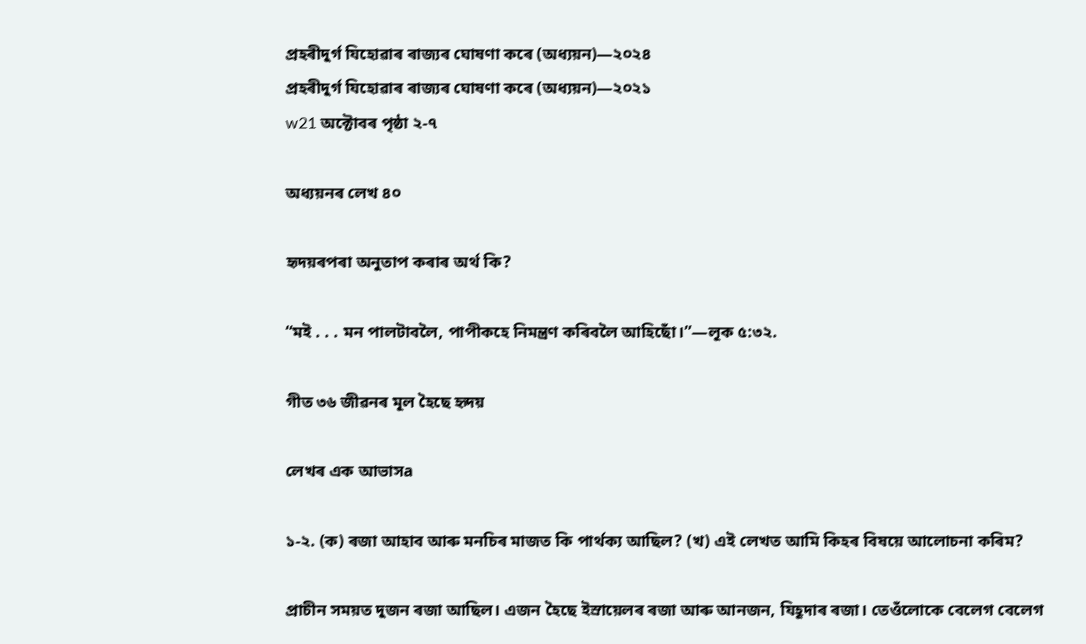প্ৰহৰীদুৰ্গ যিহোৱাৰ ৰাজ্যৰ ঘোষণা কৰে (অধ্যয়ন)—২০২৪
প্ৰহৰীদুৰ্গ যিহোৱাৰ ৰাজ্যৰ ঘোষণা কৰে (অধ্যয়ন)—২০২১
w21 অক্টোবৰ পৃষ্ঠা ২-৭

অধ্যয়নৰ লেখ ৪০

হৃদয়ৰপৰা অনুতাপ কৰাৰ অৰ্থ কি?

“মই . . . মন পালটাবলৈ, পাপীকহে নিমন্ত্ৰণ কৰিবলৈ আহিছোঁ।”—লূক ৫:৩২.

গীত ৩৬ জীৱনৰ মূল হৈছে হৃদয়

লেখৰ এক আভাসa

১-২. (ক) ৰজা আহাব আৰু মনচিৰ মাজত কি পাৰ্থক্য আছিল? (খ) এই লেখত আমি কিহৰ বিষয়ে আলোচনা কৰিম?

প্ৰাচীন সময়ত দুজন ৰজা আছিল। এজন হৈছে ইস্ৰায়েলৰ ৰজা আৰু আনজন, যিহূদাৰ ৰজা। তেওঁলোকে বেলেগ বেলেগ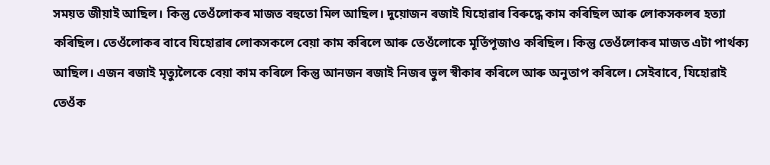সময়ত জীয়াই আছিল। কিন্তু তেওঁলোকৰ মাজত বহুতো মিল আছিল। দুয়োজন ৰজাই যিহোৱাৰ বিৰুদ্ধে কাম কৰিছিল আৰু লোকসকলৰ হত্যা কৰিছিল। তেওঁলোকৰ বাবে যিহোৱাৰ লোকসকলে বেয়া কাম কৰিলে আৰু তেওঁলোকে মূৰ্তিপূজাও কৰিছিল। কিন্তু তেওঁলোকৰ মাজত এটা পাৰ্থক্য আছিল। এজন ৰজাই মৃত্যুলৈকে বেয়া কাম কৰিলে কিন্তু আনজন ৰজাই নিজৰ ভুল স্বীকাৰ কৰিলে আৰু অনুতাপ কৰিলে। সেইবাবে, যিহোৱাই তেওঁক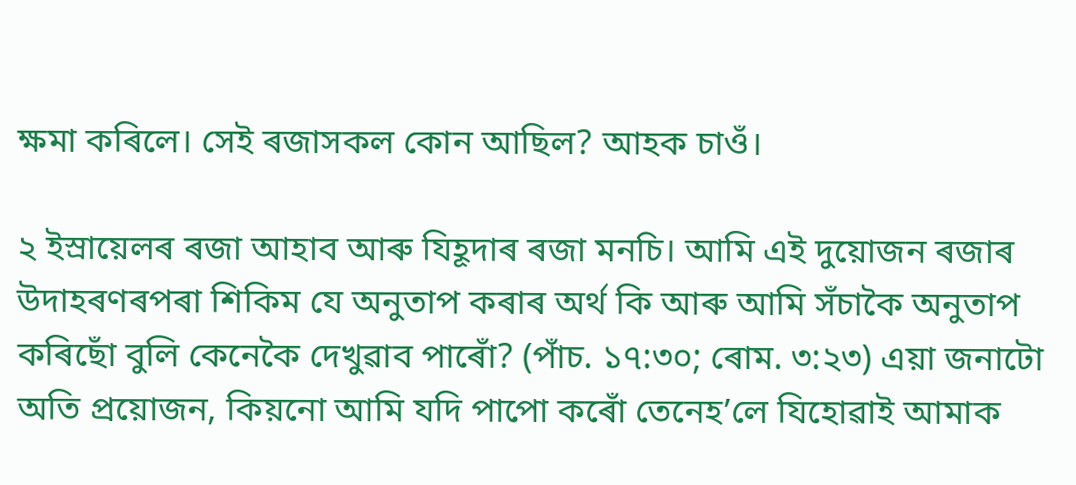ক্ষমা কৰিলে। সেই ৰজাসকল কোন আছিল? আহক চাওঁ।

২ ইস্ৰায়েলৰ ৰজা আহাব আৰু যিহূদাৰ ৰজা মনচি। আমি এই দুয়োজন ৰজাৰ উদাহৰণৰপৰা শিকিম যে অনুতাপ কৰাৰ অৰ্থ কি আৰু আমি সঁচাকৈ অনুতাপ কৰিছোঁ বুলি কেনেকৈ দেখুৱাব পাৰোঁ? (পাঁচ. ১৭:৩০; ৰোম. ৩:২৩) এয়া জনাটো অতি প্ৰয়োজন, কিয়নো আমি যদি পাপো কৰোঁ তেনেহ’লে যিহোৱাই আমাক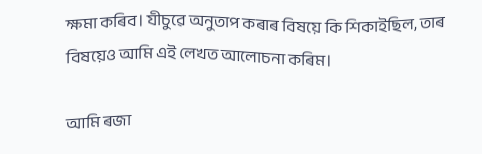ক্ষমা কৰিব। যীচুৱে অনুতাপ কৰাৰ বিষয়ে কি শিকাইছিল, তাৰ বিষয়েও আমি এই লেখত আলোচনা কৰিম।

আমি ৰজা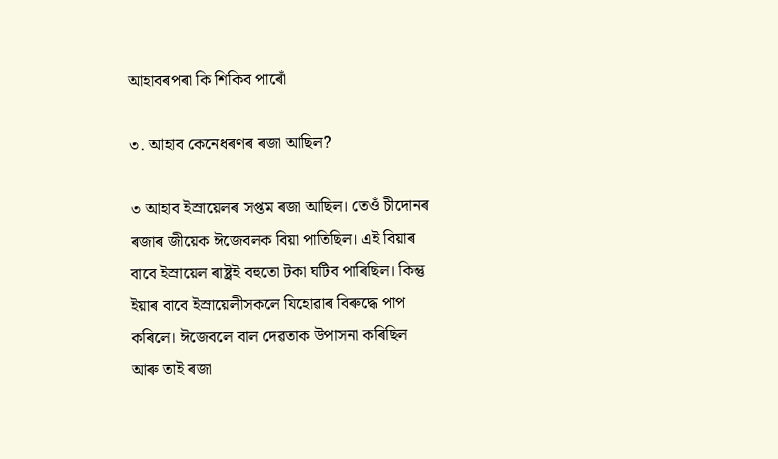আহাবৰপৰা কি শিকিব পাৰোঁ

৩. আহাব কেনেধৰণৰ ৰজা আছিল?

৩ আহাব ইস্ৰায়েলৰ সপ্তম ৰজা আছিল। তেওঁ চীদোনৰ ৰজাৰ জীয়েক ঈজেবলক বিয়া পাতিছিল। এই বিয়াৰ বাবে ইস্ৰায়েল ৰাষ্ট্ৰই বহুতো টকা ঘটিব পাৰিছিল। কিন্তু ইয়াৰ বাবে ইস্ৰায়েলীসকলে যিহোৱাৰ বিৰুদ্ধে পাপ কৰিলে। ঈজেবলে বাল দেৱতাক উপাসনা কৰিছিল আৰু তাই ৰজা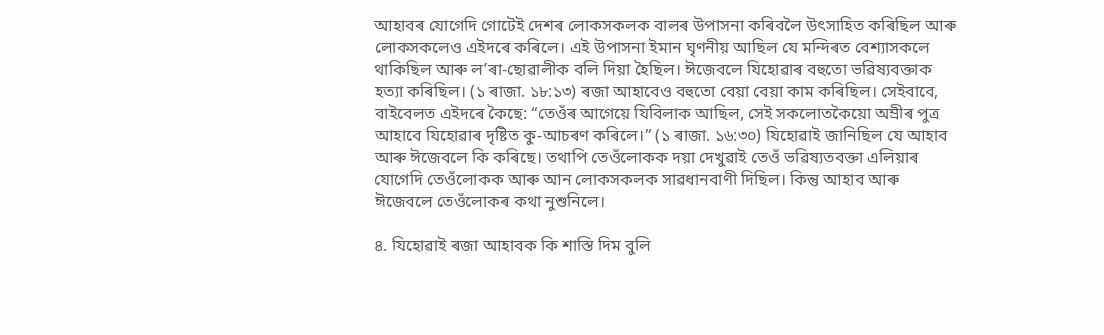আহাবৰ যোগেদি গোটেই দেশৰ লোকসকলক বালৰ উপাসনা কৰিবলৈ উৎসাহিত কৰিছিল আৰু লোকসকলেও এইদৰে কৰিলে। এই উপাসনা ইমান ঘৃণনীয় আছিল যে মন্দিৰত বেশ্যাসকলে থাকিছিল আৰু লʼৰা-ছোৱালীক বলি দিয়া হৈছিল। ঈজেবলে যিহোৱাৰ বহুতো ভৱিষ্যবক্তাক হত্যা কৰিছিল। (১ ৰাজা. ১৮:১৩) ৰজা আহাবেও বহুতো বেয়া বেয়া কাম কৰিছিল। সেইবাবে, বাইবেলত এইদৰে কৈছে: “তেওঁৰ আগেয়ে যিবিলাক আছিল, সেই সকলোতকৈয়ো অম্ৰীৰ পুত্ৰ আহাবে যিহোৱাৰ দৃষ্টিত কু-আচৰণ কৰিলে।” (১ ৰাজা. ১৬:৩০) যিহোৱাই জানিছিল যে আহাব আৰু ঈজেবলে কি কৰিছে। তথাপি তেওঁলোকক দয়া দেখুৱাই তেওঁ ভৱিষ্যতবক্তা এলিয়াৰ যোগেদি তেওঁলোকক আৰু আন লোকসকলক সাৱধানবাণী দিছিল। কিন্তু আহাব আৰু ঈজেবলে তেওঁলোকৰ কথা নুশুনিলে।

৪. যিহোৱাই ৰজা আহাবক কি শাস্তি দিম বুলি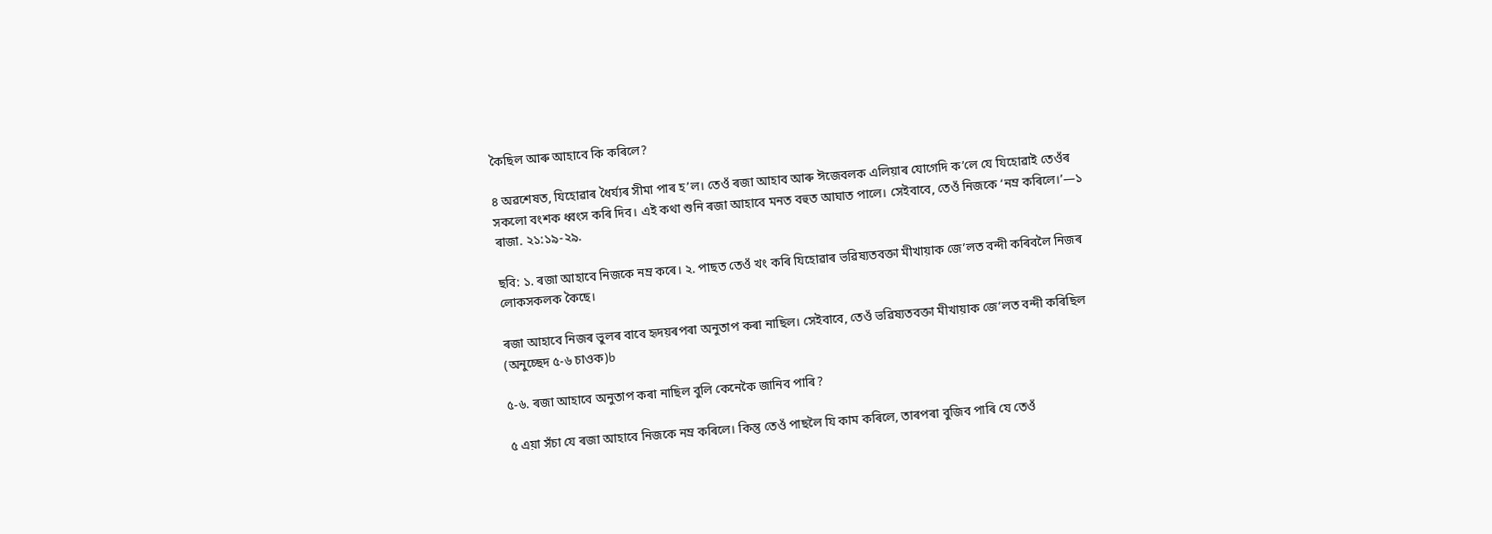কৈছিল আৰু আহাবে কি কৰিলে?

৪ অৱশেষত, যিহোৱাৰ ধৈৰ্য্যৰ সীমা পাৰ হ’ল। তেওঁ ৰজা আহাব আৰু ঈজেবলক এলিয়াৰ যোগেদি ক’লে যে যিহোৱাই তেওঁৰ সকলো বংশক ধ্বংস কৰি দিব। এই কথা শুনি ৰজা আহাবে মনত বহুত আঘাত পালে। সেইবাবে, তেওঁ নিজকে ‘নম্ৰ কৰিলে।’—১ ৰাজা. ২১:১৯-২৯.

ছবি: ১. ৰজা আহাবে নিজকে নম্ৰ কৰে। ২. পাছত তেওঁ খং কৰি যিহোৱাৰ ভৱিষ্যতবক্তা মীখায়াক জেʼলত বন্দী কৰিবলৈ নিজৰ লোকসকলক কৈছে।

ৰজা আহাবে নিজৰ ভুলৰ বাবে হৃদয়ৰপৰা অনুতাপ কৰা নাছিল। সেইবাবে, তেওঁ ভৱিষ্যতবক্তা মীখায়াক জেʼলত বন্দী কৰিছিল (অনুচ্ছেদ ৫-৬ চাওক)b

৫-৬. ৰজা আহাবে অনুতাপ কৰা নাছিল বুলি কেনেকৈ জানিব পাৰি?

৫ এয়া সঁচা যে ৰজা আহাবে নিজকে নম্ৰ কৰিলে। কিন্তু তেওঁ পাছলৈ যি কাম কৰিলে, তাৰপৰা বুজিব পাৰি যে তেওঁ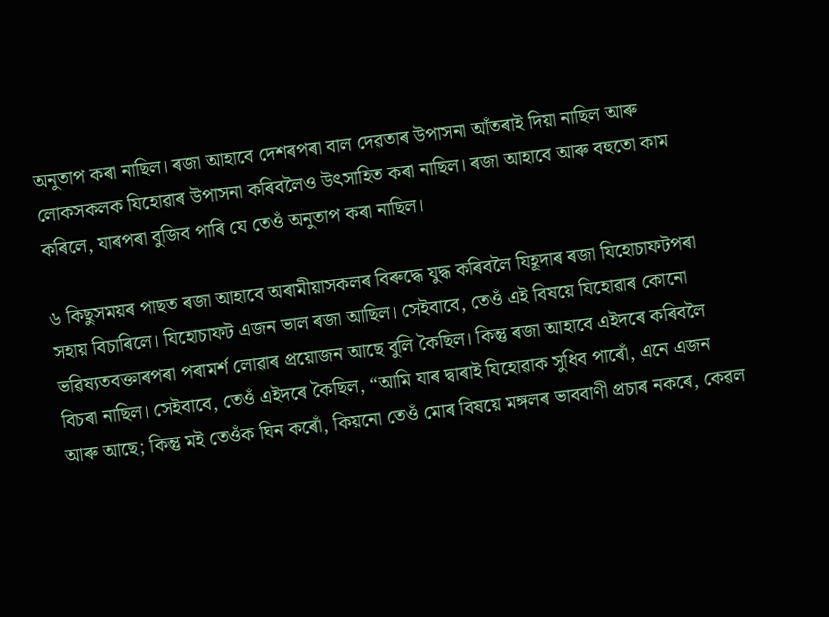অনুতাপ কৰা নাছিল। ৰজা আহাবে দেশৰপৰা বাল দেৱতাৰ উপাসনা আঁতৰাই দিয়া নাছিল আৰু লোকসকলক যিহোৱাৰ উপাসনা কৰিবলৈও উৎসাহিত কৰা নাছিল। ৰজা আহাবে আৰু বহুতো কাম কৰিলে, যাৰপৰা বুজিব পাৰি যে তেওঁ অনুতাপ কৰা নাছিল।

৬ কিছুসময়ৰ পাছত ৰজা আহাবে অৰামীয়াসকলৰ বিৰুদ্ধে যুদ্ধ কৰিবলৈ যিহূদাৰ ৰজা যিহোচাফটপৰা সহায় বিচাৰিলে। যিহোচাফট এজন ভাল ৰজা আছিল। সেইবাবে, তেওঁ এই বিষয়ে যিহোৱাৰ কোনো ভৱিষ্যতবক্তাৰপৰা পৰামৰ্শ লোৱাৰ প্ৰয়োজন আছে বুলি কৈছিল। কিন্তু ৰজা আহাবে এইদৰে কৰিবলৈ বিচৰা নাছিল। সেইবাবে, তেওঁ এইদৰে কৈছিল, “আমি যাৰ দ্বাৰাই যিহোৱাক সুধিব পাৰোঁ, এনে এজন আৰু আছে; কিন্তু মই তেওঁক ঘিন কৰোঁ, কিয়নো তেওঁ মোৰ বিষয়ে মঙ্গলৰ ভাববাণী প্ৰচাৰ নকৰে, কেৱল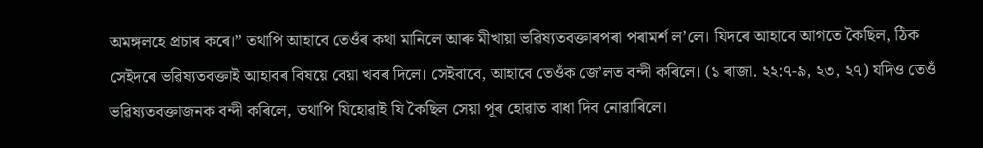অমঙ্গলহে প্ৰচাৰ কৰে।” তথাপি আহাবে তেওঁৰ কথা মানিলে আৰু মীখায়া ভৱিষ্যতবক্তাৰপৰা পৰামৰ্শ ল’লে। যিদৰে আহাবে আগতে কৈছিল, ঠিক সেইদৰে ভৱিষ্যতবক্তাই আহাবৰ বিষয়ে বেয়া খবৰ দিলে। সেইবাবে, আহাবে তেওঁক জেʼলত বন্দী কৰিলে। (১ ৰাজা. ২২:৭-৯, ২৩, ২৭) যদিও তেওঁ ভৱিষ্যতবক্তাজনক বন্দী কৰিলে, তথাপি যিহোৱাই যি কৈছিল সেয়া পূৰ হোৱাত বাধা দিব নোৱাৰিলে।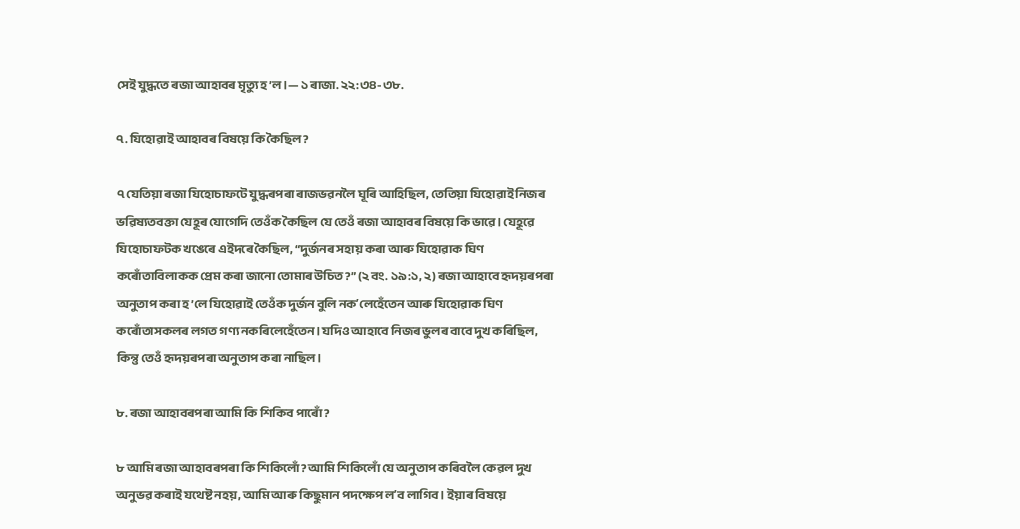সেই যুদ্ধতে ৰজা আহাবৰ মৃত্যু হ’ল।— ১ ৰাজা. ২২:৩৪-৩৮.

৭. যিহোৱাই আহাবৰ বিষয়ে কি কৈছিল?

৭ যেতিয়া ৰজা যিহোচাফটে যুদ্ধৰপৰা ৰাজভৱনলৈ ঘূৰি আহিছিল, তেতিয়া যিহোৱাই নিজৰ ভৱিষ্যতবক্তা যেহূৰ যোগেদি তেওঁক কৈছিল যে তেওঁ ৰজা আহাবৰ বিষয়ে কি ভাৱে। যেহূৱে যিহোচাফটক খঙেৰে এইদৰে কৈছিল, “দুৰ্জনৰ সহায় কৰা আৰু যিহোৱাক ঘিণ কৰোঁতাবিলাকক প্ৰেম কৰা জানো তোমাৰ উচিত?” (২ বং. ১৯:১, ২) ৰজা আহাবে হৃদয়ৰপৰা অনুতাপ কৰা হ’লে যিহোৱাই তেওঁক দুৰ্জন বুলি নকʼলেহেঁতেন আৰু যিহোৱাক ঘিণ কৰোঁতাসকলৰ লগত গণ্য নকৰিলেহেঁতেন। যদিও আহাবে নিজৰ ভুলৰ বাবে দুখ কৰিছিল, কিন্তু তেওঁ হৃদয়ৰপৰা অনুতাপ কৰা নাছিল।

৮. ৰজা আহাবৰপৰা আমি কি শিকিব পাৰোঁ?

৮ আমি ৰজা আহাবৰপৰা কি শিকিলোঁ? আমি শিকিলোঁ যে অনুতাপ কৰিবলৈ কেৱল দুখ অনুভৱ কৰাই যথেষ্ট নহয়, আমি আৰু কিছুমান পদক্ষেপ লʼব লাগিব। ইয়াৰ বিষয়ে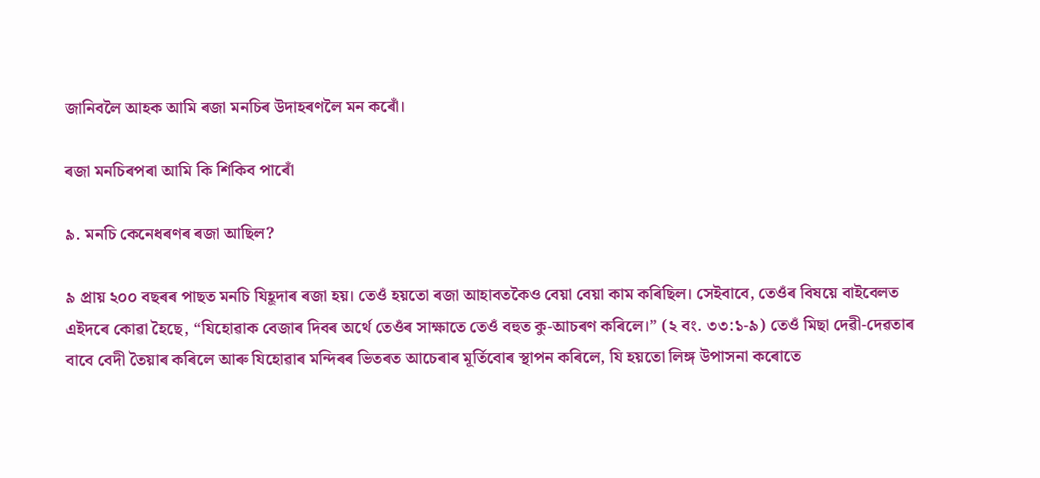জানিবলৈ আহক আমি ৰজা মনচিৰ উদাহৰণলৈ মন কৰোঁ।

ৰজা মনচিৰপৰা আমি কি শিকিব পাৰোঁ

৯. মনচি কেনেধৰণৰ ৰজা আছিল?

৯ প্ৰায় ২০০ বছৰৰ পাছত মনচি যিহূদাৰ ৰজা হয়। তেওঁ হয়তো ৰজা আহাবতকৈও বেয়া বেয়া কাম কৰিছিল। সেইবাবে, তেওঁৰ বিষয়ে বাইবেলত এইদৰে কোৱা হৈছে, “যিহোৱাক বেজাৰ দিবৰ অৰ্থে তেওঁৰ সাক্ষাতে তেওঁ বহুত কু-আচৰণ কৰিলে।” (২ বং. ৩৩:১-৯) তেওঁ মিছা দেৱী-দেৱতাৰ বাবে বেদী তৈয়াৰ কৰিলে আৰু যিহোৱাৰ মন্দিৰৰ ভিতৰত আচেৰাৰ মূৰ্তিবোৰ স্থাপন কৰিলে, যি হয়তো লিঙ্গ উপাসনা কৰোতে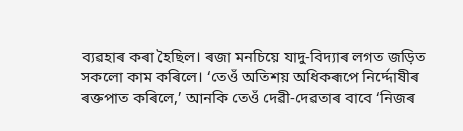ব্যৱহাৰ কৰা হৈছিল। ৰজা মনচিয়ে যাদু-বিদ্যাৰ লগত জড়িত সকলো কাম কৰিলে। ‘তেওঁ অতিশয় অধিকৰূপে নিৰ্দ্দোষীৰ ৰক্তপাত কৰিলে,’ আনকি তেওঁ দেৱী-দেৱতাৰ বাবে ‘নিজৰ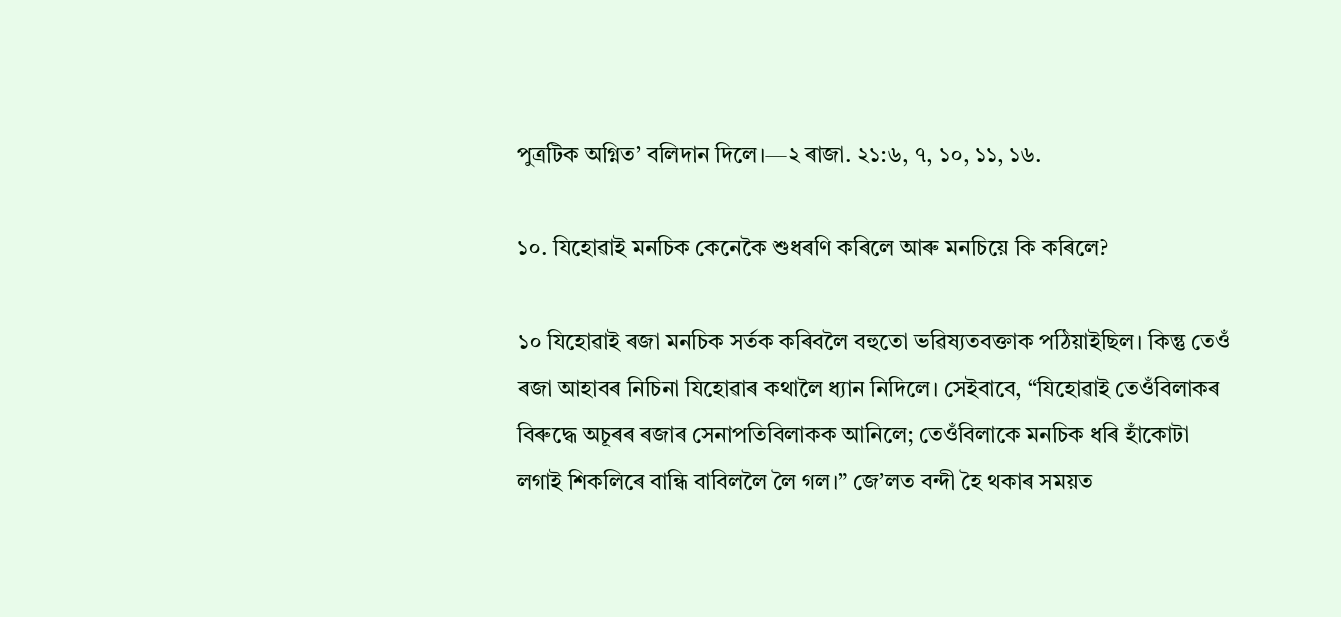পুত্ৰটিক অগ্নিত’ বলিদান দিলে।—২ ৰাজা. ২১:৬, ৭, ১০, ১১, ১৬.

১০. যিহোৱাই মনচিক কেনেকৈ শুধৰণি কৰিলে আৰু মনচিয়ে কি কৰিলে?

১০ যিহোৱাই ৰজা মনচিক সৰ্তক কৰিবলৈ বহুতো ভৱিষ্যতবক্তাক পঠিয়াইছিল। কিন্তু তেওঁ ৰজা আহাবৰ নিচিনা যিহোৱাৰ কথালৈ ধ্যান নিদিলে। সেইবাবে, “যিহোৱাই তেওঁবিলাকৰ বিৰুদ্ধে অচূৰৰ ৰজাৰ সেনাপতিবিলাকক আনিলে; তেওঁবিলাকে মনচিক ধৰি হাঁকোটা লগাই শিকলিৰে বান্ধি বাবিললৈ লৈ গল।” জেʼলত বন্দী হৈ থকাৰ সময়ত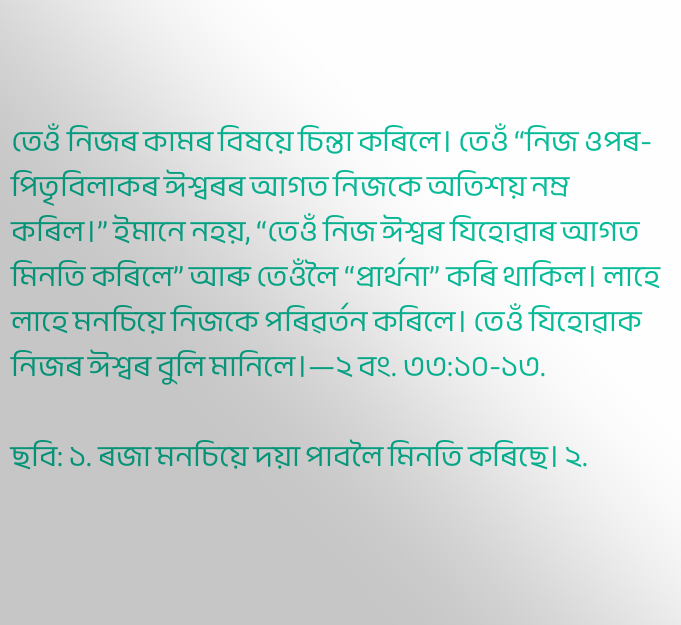তেওঁ নিজৰ কামৰ বিষয়ে চিন্তা কৰিলে। তেওঁ “নিজ ওপৰ-পিতৃবিলাকৰ ঈশ্বৰৰ আগত নিজকে অতিশয় নম্ৰ কৰিল।” ইমানে নহয়, “তেওঁ নিজ ঈশ্বৰ যিহোৱাৰ আগত মিনতি কৰিলে” আৰু তেওঁলৈ “প্ৰাৰ্থনা” কৰি থাকিল। লাহে লাহে মনচিয়ে নিজকে পৰিৱৰ্তন কৰিলে। তেওঁ যিহোৱাক নিজৰ ঈশ্বৰ বুলি মানিলে।—২ বং. ৩৩:১০-১৩.

ছবি: ১. ৰজা মনচিয়ে দয়া পাবলৈ মিনতি কৰিছে। ২.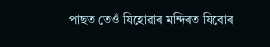পাছত তেওঁ যিহোৱাৰ মন্দিৰত যিবোৰ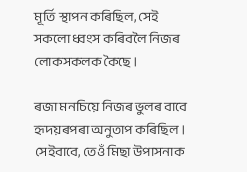মূৰ্তি স্থাপন কৰিছিল, সেই সকলো ধ্বংস কৰিবলৈ নিজৰ লোকসকলক কৈছে।

ৰজা মনচিয়ে নিজৰ ভুলৰ বাবে হৃদয়ৰপৰা অনুতাপ কৰিছিল। সেইবাবে, তেওঁ মিছা উপাসনাক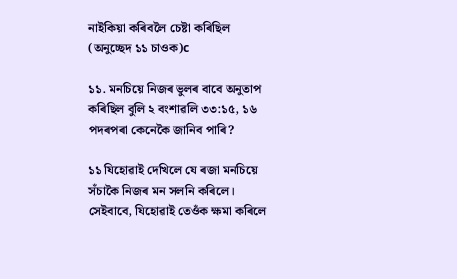নাইকিয়া কৰিবলৈ চেষ্টা কৰিছিল (অনুচ্ছেদ ১১ চাওক)c

১১. মনচিয়ে নিজৰ ভুলৰ বাবে অনুতাপ কৰিছিল বুলি ২ বংশাৱলি ৩৩:১৫, ১৬ পদৰপৰা কেনেকৈ জানিব পাৰি?

১১ যিহোৱাই দেখিলে যে ৰজা মনচিয়ে সঁচাকৈ নিজৰ মন সলনি কৰিলে। সেইবাবে, যিহোৱাই তেওঁক ক্ষমা কৰিলে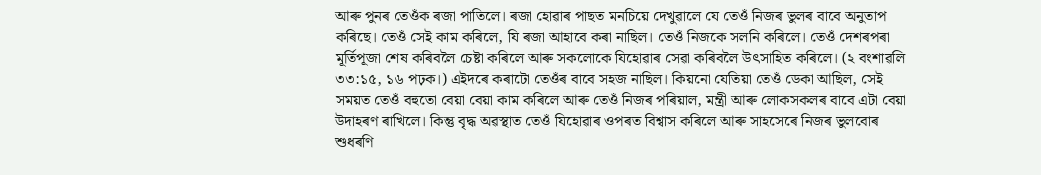আৰু পুনৰ তেওঁক ৰজা পাতিলে। ৰজা হোৱাৰ পাছত মনচিয়ে দেখুৱালে যে তেওঁ নিজৰ ভুলৰ বাবে অনুতাপ কৰিছে। তেওঁ সেই কাম কৰিলে, যি ৰজা আহাবে কৰা নাছিল। তেওঁ নিজকে সলনি কৰিলে। তেওঁ দেশৰপৰা মূৰ্তিপূজা শেষ কৰিবলৈ চেষ্টা কৰিলে আৰু সকলোকে যিহোৱাৰ সেৱা কৰিবলৈ উৎসাহিত কৰিলে। (২ বংশাৱলি ৩৩:১৫, ১৬ পঢ়ক।) এইদৰে কৰাটো তেওঁৰ বাবে সহজ নাছিল। কিয়নো যেতিয়া তেওঁ ডেকা আছিল, সেই সময়ত তেওঁ বহুতো বেয়া বেয়া কাম কৰিলে আৰু তেওঁ নিজৰ পৰিয়াল, মন্ত্ৰী আৰু লোকসকলৰ বাবে এটা বেয়া উদাহৰণ ৰাখিলে। কিন্তু বৃদ্ধ অৱস্থাত তেওঁ যিহোৱাৰ ওপৰত বিশ্বাস কৰিলে আৰু সাহসেৰে নিজৰ ভুলবোৰ শুধৰণি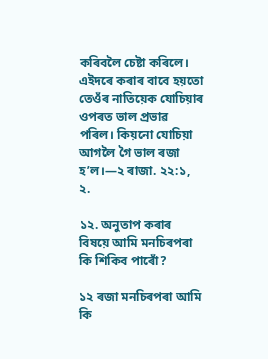কৰিবলৈ চেষ্টা কৰিলে। এইদৰে কৰাৰ বাবে হয়তো তেওঁৰ নাতিয়েক যোচিয়াৰ ওপৰত ভাল প্ৰভাৱ পৰিল। কিয়নো যোচিয়া আগলৈ গৈ ভাল ৰজা হ’ল।—২ ৰাজা. ২২:১, ২.

১২. অনুতাপ কৰাৰ বিষয়ে আমি মনচিৰপৰা কি শিকিব পাৰোঁ?

১২ ৰজা মনচিৰপৰা আমি কি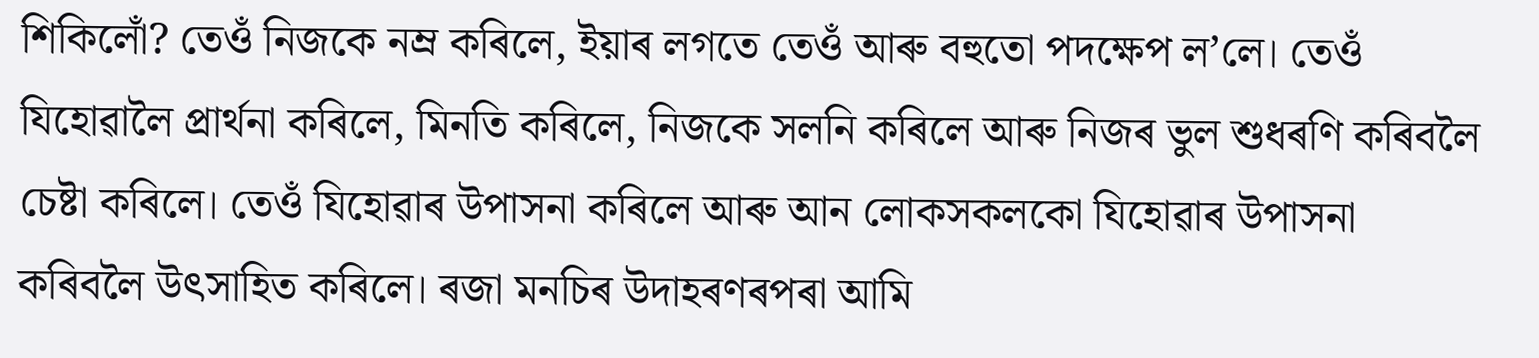শিকিলোঁ? তেওঁ নিজকে নম্ৰ কৰিলে, ইয়াৰ লগতে তেওঁ আৰু বহুতো পদক্ষেপ লʼলে। তেওঁ যিহোৱালৈ প্ৰাৰ্থনা কৰিলে, মিনতি কৰিলে, নিজকে সলনি কৰিলে আৰু নিজৰ ভুল শুধৰণি কৰিবলৈ চেষ্টা কৰিলে। তেওঁ যিহোৱাৰ উপাসনা কৰিলে আৰু আন লোকসকলকো যিহোৱাৰ উপাসনা কৰিবলৈ উৎসাহিত কৰিলে। ৰজা মনচিৰ উদাহৰণৰপৰা আমি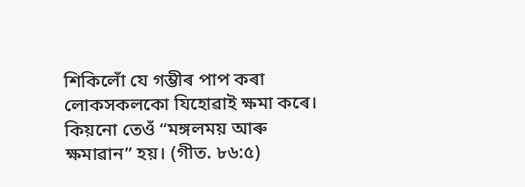শিকিলোঁ যে গম্ভীৰ পাপ কৰা লোকসকলকো যিহোৱাই ক্ষমা কৰে। কিয়নো তেওঁ “মঙ্গলময় আৰু ক্ষমাৱান” হয়। (গীত. ৮৬:৫)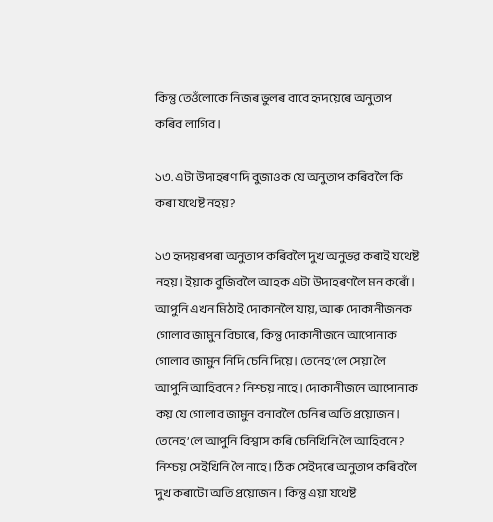কিন্তু তেওঁলোকে নিজৰ ভুলৰ বাবে হৃদয়েৰে অনুতাপ কৰিব লাগিব।

১৩. এটা উদাহৰণ দি বুজাওক যে অনুতাপ কৰিবলৈ কি কৰা যথেষ্ট নহয়?

১৩ হৃদয়ৰপৰা অনুতাপ কৰিবলৈ দুখ অনুভৱ কৰাই যথেষ্ট নহয়। ইয়াক বুজিবলৈ আহক এটা উদাহৰণলৈ মন কৰোঁ। আপুনি এখন মিঠাই দোকানলৈ যায়, আৰু দোকানীজনক গোলাব জামুন বিচাৰে, কিন্তু দোকানীজনে আপোনাক গোলাব জামুন নিদি চেনি দিয়ে। তেনেহ’লে সেয়া লৈ আপুনি আহিবনে? নিশ্চয় নাহে। দোকানীজনে আপোনাক কয় যে গোলাব জামুন বনাবলৈ চেনিৰ অতি প্ৰয়োজন। তেনেহ’লে আপুনি বিশ্বাস কৰি চেনিখিনি লৈ আহিবনে? নিশ্চয় সেইখিনি লৈ নাহে। ঠিক সেইদৰে অনুতাপ কৰিবলৈ দুখ কৰাটো অতি প্ৰয়োজন। কিন্তু এয়া যথেষ্ট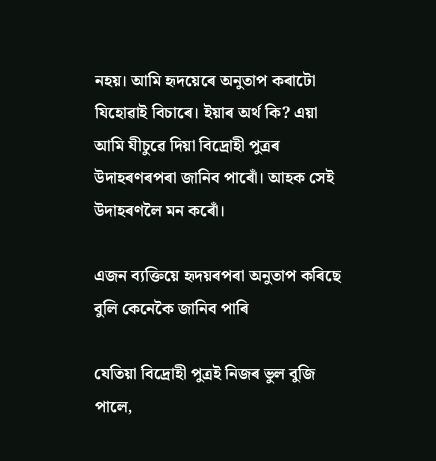নহয়। আমি হৃদয়েৰে অনুতাপ কৰাটো যিহোৱাই বিচাৰে। ইয়াৰ অৰ্থ কি? এয়া আমি যীচুৱে দিয়া বিদ্ৰোহী পুত্ৰৰ উদাহৰণৰপৰা জানিব পাৰোঁ। আহক সেই উদাহৰণলৈ মন কৰোঁ।

এজন ব্যক্তিয়ে হৃদয়ৰপৰা অনুতাপ কৰিছে বুলি কেনেকৈ জানিব পাৰি

যেতিয়া বিদ্ৰোহী পুত্ৰই নিজৰ ভুল বুজি পালে,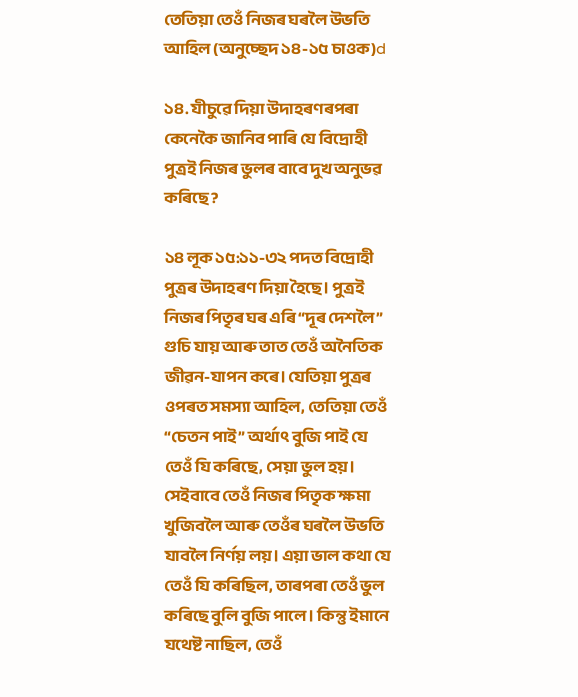তেতিয়া তেওঁ নিজৰ ঘৰলৈ উভতি আহিল (অনুচ্ছেদ ১৪-১৫ চাওক)d

১৪. যীচুৱে দিয়া উদাহৰণৰপৰা কেনেকৈ জানিব পাৰি যে বিদ্ৰোহী পুত্ৰই নিজৰ ভুলৰ বাবে দুখ অনুভৱ কৰিছে?

১৪ লূক ১৫:১১-৩২ পদত বিদ্ৰোহী পুত্ৰৰ উদাহৰণ দিয়া হৈছে। পুত্ৰই নিজৰ পিতৃৰ ঘৰ এৰি “দূৰ দেশলৈ” গুচি যায় আৰু তাত তেওঁ অনৈতিক জীৱন-যাপন কৰে। যেতিয়া পুত্ৰৰ ওপৰত সমস্যা আহিল, তেতিয়া তেওঁ “চেতন পাই” অৰ্থাৎ বুজি পাই যে তেওঁ যি কৰিছে, সেয়া ভুল হয়। সেইবাবে তেওঁ নিজৰ পিতৃক ক্ষমা খুজিবলৈ আৰু তেওঁৰ ঘৰলৈ উভতি যাবলৈ নিৰ্ণয় লয়। এয়া ভাল কথা যে তেওঁ যি কৰিছিল, তাৰপৰা তেওঁ ভুল কৰিছে বুলি বুজি পালে। কিন্তু ইমানে যথেষ্ট নাছিল, তেওঁ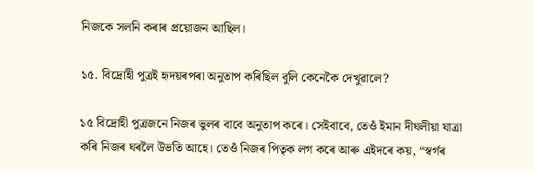নিজকে সলনি কৰাৰ প্ৰয়োজন আছিল।

১৫. বিদ্ৰোহী পুত্ৰই হৃদয়ৰপৰা অনুতাপ কৰিছিল বুলি কেনেকৈ দেখুৱালে?

১৫ বিদ্ৰোহী পুত্ৰজনে নিজৰ ভুলৰ বাবে অনুতাপ কৰে। সেইবাবে, তেওঁ ইমান দীঘলীয়া যাত্ৰা কৰি নিজৰ ঘৰলৈ উভতি আহে। তেওঁ নিজৰ পিতৃক লগ কৰে আৰু এইদৰে কয়, “স্বৰ্গৰ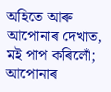অহিতে আৰু আপোনাৰ দেখাত, মই পাপ কৰিলোঁ; আপোনাৰ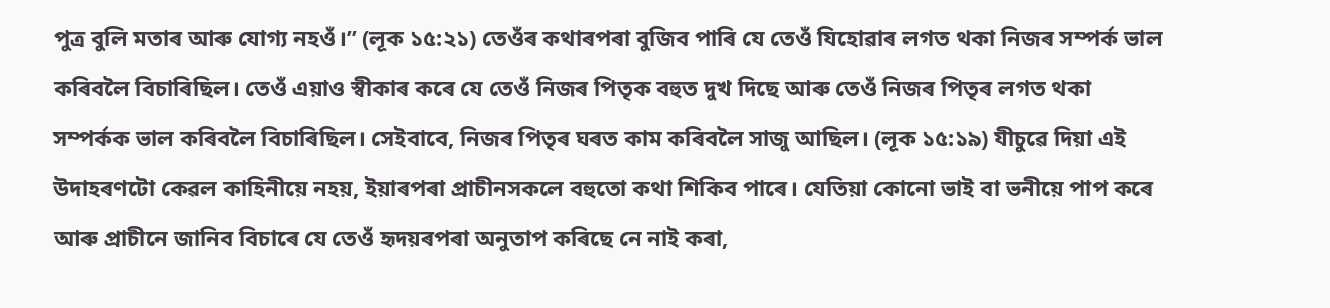পুত্ৰ বুলি মতাৰ আৰু যোগ্য নহওঁ।” (লূক ১৫:২১) তেওঁৰ কথাৰপৰা বুজিব পাৰি যে তেওঁ যিহোৱাৰ লগত থকা নিজৰ সম্পৰ্ক ভাল কৰিবলৈ বিচাৰিছিল। তেওঁ এয়াও স্বীকাৰ কৰে যে তেওঁ নিজৰ পিতৃক বহুত দুখ দিছে আৰু তেওঁ নিজৰ পিতৃৰ লগত থকা সম্পৰ্কক ভাল কৰিবলৈ বিচাৰিছিল। সেইবাবে, নিজৰ পিতৃৰ ঘৰত কাম কৰিবলৈ সাজু আছিল। (লূক ১৫:১৯) যীচুৱে দিয়া এই উদাহৰণটো কেৱল কাহিনীয়ে নহয়, ইয়াৰপৰা প্ৰাচীনসকলে বহুতো কথা শিকিব পাৰে। যেতিয়া কোনো ভাই বা ভনীয়ে পাপ কৰে আৰু প্ৰাচীনে জানিব বিচাৰে যে তেওঁ হৃদয়ৰপৰা অনুতাপ কৰিছে নে নাই কৰা,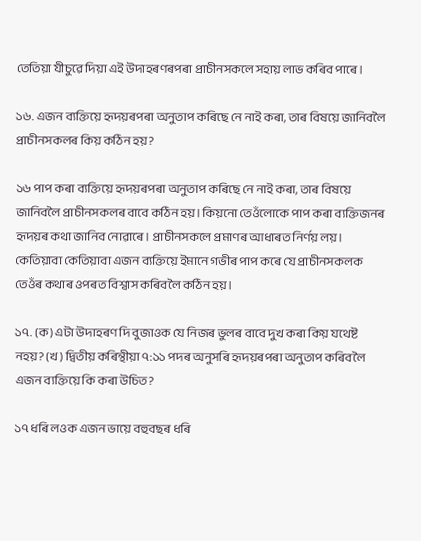তেতিয়া যীচুৱে দিয়া এই উদাহৰণৰপৰা প্ৰাচীনসকলে সহায় লাভ কৰিব পাৰে।

১৬. এজন ব্যক্তিয়ে হৃদয়ৰপৰা অনুতাপ কৰিছে নে নাই কৰা, তাৰ বিষয়ে জানিবলৈ প্ৰাচীনসকলৰ কিয় কঠিন হয়?

১৬ পাপ কৰা ব্যক্তিয়ে হৃদয়ৰপৰা অনুতাপ কৰিছে নে নাই কৰা, তাৰ বিষয়ে জানিবলৈ প্ৰাচীনসকলৰ বাবে কঠিন হয়। কিয়নো তেওঁলোকে পাপ কৰা ব্যক্তিজনৰ হৃদয়ৰ কথা জানিব নোৱাৰে। প্ৰাচীনসকলে প্ৰমাণৰ আধাৰত নিৰ্ণয় লয়। কেতিয়াবা কেতিয়াবা এজন ব্যক্তিয়ে ইমানে গভীৰ পাপ কৰে যে প্ৰাচীনসকলক তেওঁৰ কথাৰ ওপৰত বিশ্বাস কৰিবলৈ কঠিন হয়।

১৭. (ক) এটা উদাহৰণ দি বুজাওক যে নিজৰ ভুলৰ বাবে দুখ কৰা কিয় যথেষ্ট নহয়? (খ) দ্বিতীয় কৰিন্থীয়া ৭:১১ পদৰ অনুসৰি হৃদয়ৰপৰা অনুতাপ কৰিবলৈ এজন ব্যক্তিয়ে কি কৰা উচিত?

১৭ ধৰি লওক এজন ভায়ে বহুবছৰ ধৰি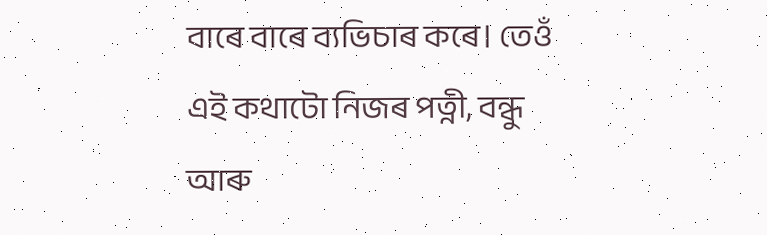বাৰে বাৰে ব্যভিচাৰ কৰে। তেওঁ এই কথাটো নিজৰ পত্নী, বন্ধু আৰু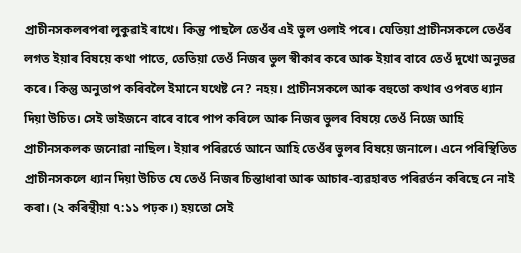প্ৰাচীনসকলৰপৰা লুকুৱাই ৰাখে। কিন্তু পাছলৈ তেওঁৰ এই ভুল ওলাই পৰে। যেতিয়া প্ৰাচীনসকলে তেওঁৰ লগত ইয়াৰ বিষয়ে কথা পাতে, তেতিয়া তেওঁ নিজৰ ভুল স্বীকাৰ কৰে আৰু ইয়াৰ বাবে তেওঁ দুখো অনুভৱ কৰে। কিন্তু অনুতাপ কৰিবলৈ ইমানে যথেষ্ট নে? নহয়। প্ৰাচীনসকলে আৰু বহুতো কথাৰ ওপৰত ধ্যান দিয়া উচিত। সেই ভাইজনে বাৰে বাৰে পাপ কৰিলে আৰু নিজৰ ভুলৰ বিষয়ে তেওঁ নিজে আহি প্ৰাচীনসকলক জনোৱা নাছিল। ইয়াৰ পৰিৱৰ্তে আনে আহি তেওঁৰ ভুলৰ বিষয়ে জনালে। এনে পৰিস্থিতিত প্ৰাচীনসকলে ধ্যান দিয়া উচিত যে তেওঁ নিজৰ চিন্তাধাৰা আৰু আচাৰ-ব্যৱহাৰত পৰিৱৰ্তন কৰিছে নে নাই কৰা। (২ কৰিন্থীয়া ৭:১১ পঢ়ক।) হয়তো সেই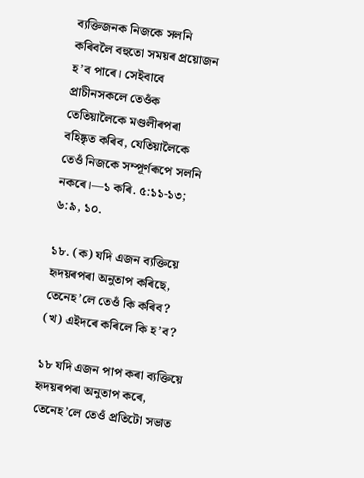ব্যক্তিজনক নিজকে সলনি কৰিবলৈ বহুতো সময়ৰ প্ৰয়োজন হ’ব পাৰে। সেইবাবে প্ৰাচীনসকলে তেওঁক তেতিয়ালৈকে মণ্ডলীৰপৰা বহিষ্কৃত কৰিব, যেতিয়ালৈকে তেওঁ নিজকে সম্পূৰ্ণৰূপে সলনি নকৰে।—১ কৰি. ৫:১১-১৩; ৬:৯, ১০.

১৮. (ক) যদি এজন ব্যক্তিয়ে হৃদয়ৰপৰা অনুতাপ কৰিছে, তেনেহ’লে তেওঁ কি কৰিব? (খ) এইদৰে কৰিলে কি হ’ব?

১৮ যদি এজন পাপ কৰা ব্যক্তিয়ে হৃদয়ৰপৰা অনুতাপ কৰে, তেনেহ’লে তেওঁ প্ৰতিটো সভাত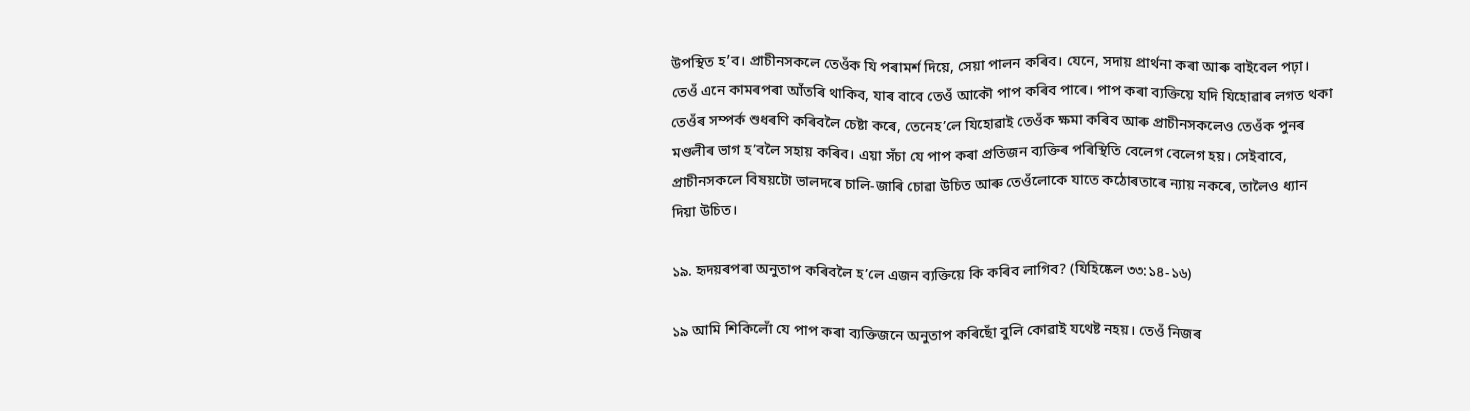উপস্থিত হʼব। প্ৰাচীনসকলে তেওঁক যি পৰামৰ্শ দিয়ে, সেয়া পালন কৰিব। যেনে, সদায় প্ৰাৰ্থনা কৰা আৰু বাইবেল পঢ়া। তেওঁ এনে কামৰপৰা আঁতৰি থাকিব, যাৰ বাবে তেওঁ আকৌ পাপ কৰিব পাৰে। পাপ কৰা ব্যক্তিয়ে যদি যিহোৱাৰ লগত থকা তেওঁৰ সম্পৰ্ক শুধৰণি কৰিবলৈ চেষ্টা কৰে, তেনেহ’লে যিহোৱাই তেওঁক ক্ষমা কৰিব আৰু প্ৰাচীনসকলেও তেওঁক পুনৰ মণ্ডলীৰ ভাগ হ’বলৈ সহায় কৰিব। এয়া সঁচা যে পাপ কৰা প্ৰতিজন ব্যক্তিৰ পৰিস্থিতি বেলেগ বেলেগ হয়। সেইবাবে, প্ৰাচীনসকলে বিষয়টো ভালদৰে চালি-জাৰি চোৱা উচিত আৰু তেওঁলোকে যাতে কঠোৰতাৰে ন্যায় নকৰে, তালৈও ধ্যান দিয়া উচিত।

১৯. হৃদয়ৰপৰা অনুতাপ কৰিবলৈ হ’লে এজন ব্যক্তিয়ে কি কৰিব লাগিব? (যিহিষ্কেল ৩৩:১৪-১৬)

১৯ আমি শিকিলোঁ যে পাপ কৰা ব্যক্তিজনে অনুতাপ কৰিছোঁ বুলি কোৱাই যথেষ্ট নহয়। তেওঁ নিজৰ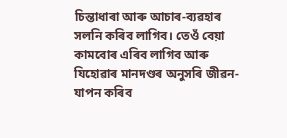চিন্তাধাৰা আৰু আচাৰ-ব্যৱহাৰ সলনি কৰিব লাগিব। তেওঁ বেয়া কামবোৰ এৰিব লাগিব আৰু যিহোৱাৰ মানদণ্ডৰ অনুসৰি জীৱন-যাপন কৰিব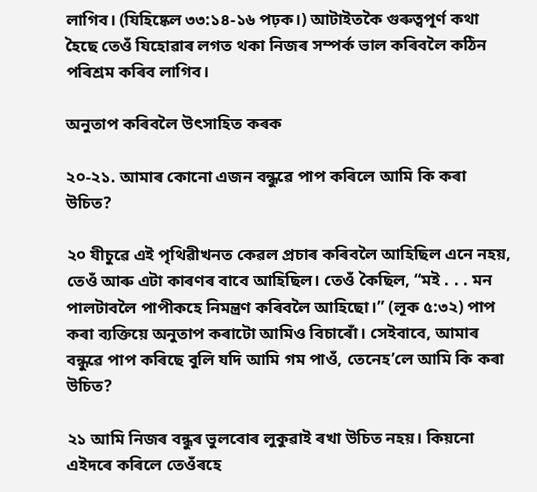লাগিব। (যিহিষ্কেল ৩৩:১৪-১৬ পঢ়ক।) আটাইতকৈ গুৰুত্বপূৰ্ণ কথা হৈছে তেওঁ যিহোৱাৰ লগত থকা নিজৰ সম্পৰ্ক ভাল কৰিবলৈ কঠিন পৰিশ্ৰম কৰিব লাগিব।

অনুতাপ কৰিবলৈ উৎসাহিত কৰক

২০-২১. আমাৰ কোনো এজন বন্ধুৱে পাপ কৰিলে আমি কি কৰা উচিত?

২০ যীচুৱে এই পৃথিৱীখনত কেৱল প্ৰচাৰ কৰিবলৈ আহিছিল এনে নহয়, তেওঁ আৰু এটা কাৰণৰ বাবে আহিছিল। তেওঁ কৈছিল, “মই . . . মন পালটাবলৈ পাপীকহে নিমন্ত্ৰণ কৰিবলৈ আহিছো।” (লূক ৫:৩২) পাপ কৰা ব্যক্তিয়ে অনুতাপ কৰাটো আমিও বিচাৰোঁ। সেইবাবে, আমাৰ বন্ধুৱে পাপ কৰিছে বুলি যদি আমি গম পাওঁ, তেনেহ’লে আমি কি কৰা উচিত?

২১ আমি নিজৰ বন্ধুৰ ভুলবোৰ লুকুৱাই ৰখা উচিত নহয়। কিয়নো এইদৰে কৰিলে তেওঁৰহে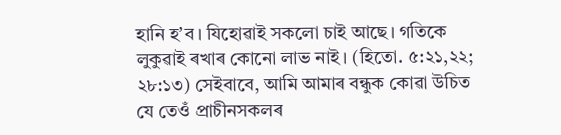হানি হʼব। যিহোৱাই সকলো চাই আছে। গতিকে লুকুৱাই ৰখাৰ কোনো লাভ নাই। (হিতো. ৫:২১,২২; ২৮:১৩) সেইবাবে, আমি আমাৰ বন্ধুক কোৱা উচিত যে তেওঁ প্ৰাচীনসকলৰ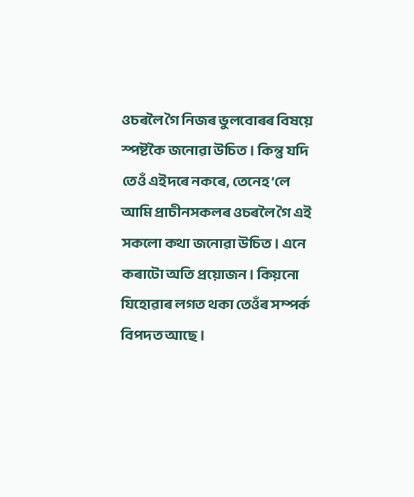ওচৰলৈ গৈ নিজৰ ভুলবোৰৰ বিষয়ে স্পষ্টকৈ জনোৱা উচিত। কিন্তু যদি তেওঁ এইদৰে নকৰে, তেনেহ’লে আমি প্ৰাচীনসকলৰ ওচৰলৈ গৈ এই সকলো কথা জনোৱা উচিত। এনে কৰাটো অতি প্ৰয়োজন। কিয়নো যিহোৱাৰ লগত থকা তেওঁৰ সম্পৰ্ক বিপদত আছে।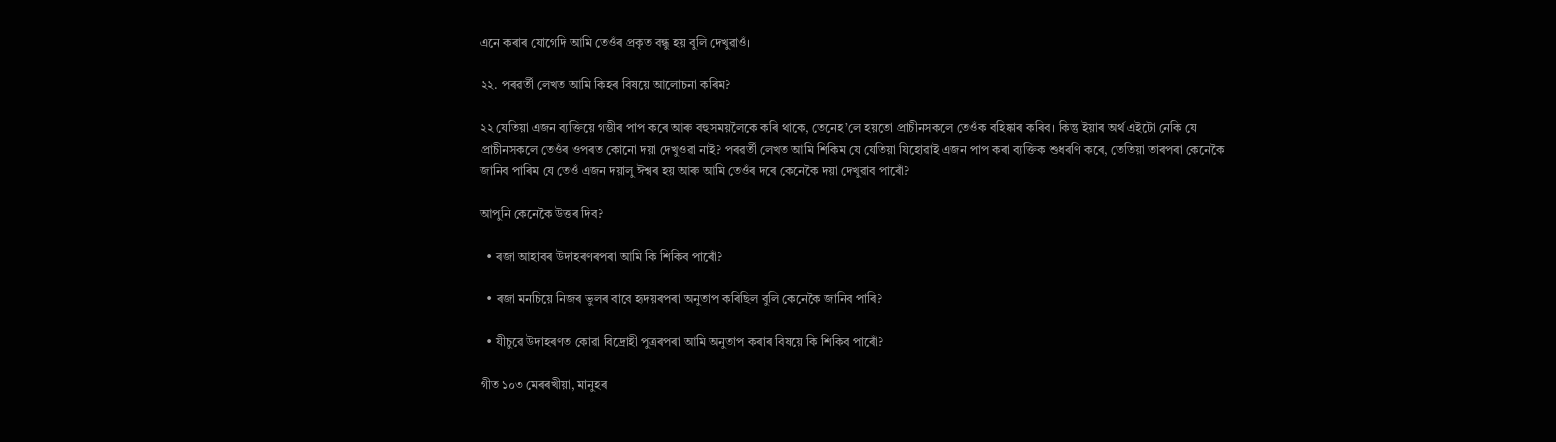এনে কৰাৰ যোগেদি আমি তেওঁৰ প্ৰকৃত বন্ধু হয় বুলি দেখুৱাওঁ।

২২. পৰৱৰ্তী লেখত আমি কিহৰ বিষয়ে আলোচনা কৰিম?

২২ যেতিয়া এজন ব্যক্তিয়ে গম্ভীৰ পাপ কৰে আৰু বহুসময়লৈকে কৰি থাকে, তেনেহ’লে হয়তো প্ৰাচীনসকলে তেওঁক বহিষ্কাৰ কৰিব। কিন্তু ইয়াৰ অৰ্থ এইটো নেকি যে প্ৰাচীনসকলে তেওঁৰ ওপৰত কোনো দয়া দেখুওৱা নাই? পৰৱৰ্তী লেখত আমি শিকিম যে যেতিয়া যিহোৱাই এজন পাপ কৰা ব্যক্তিক শুধৰণি কৰে, তেতিয়া তাৰপৰা কেনেকৈ জানিব পাৰিম যে তেওঁ এজন দয়ালু ঈশ্বৰ হয় আৰু আমি তেওঁৰ দৰে কেনেকৈ দয়া দেখুৱাব পাৰোঁ?

আপুনি কেনেকৈ উত্তৰ দিব?

  • ৰজা আহাবৰ উদাহৰণৰপৰা আমি কি শিকিব পাৰোঁ?

  • ৰজা মনচিয়ে নিজৰ ভুলৰ বাবে হৃদয়ৰপৰা অনুতাপ কৰিছিল বুলি কেনেকৈ জানিব পাৰি?

  • যীচুৱে উদাহৰণত কোৱা বিদ্ৰোহী পুত্ৰৰপৰা আমি অনুতাপ কৰাৰ বিষয়ে কি শিকিব পাৰোঁ?

গীত ১০৩ মেৰৰখীয়া, মানুহৰ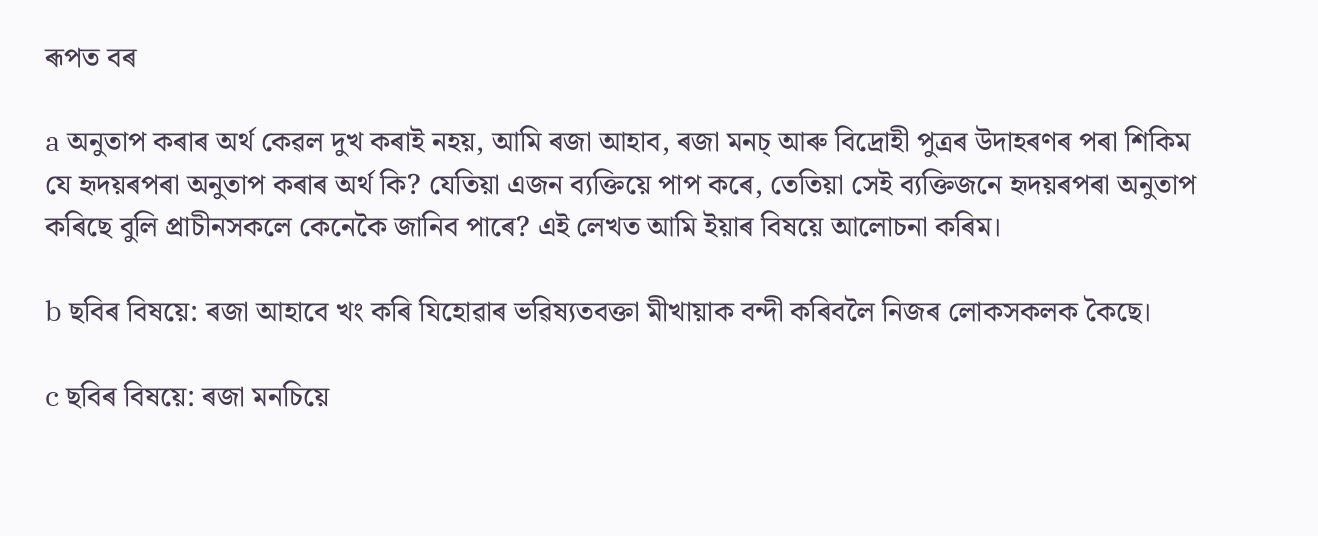ৰূপত বৰ

a অনুতাপ কৰাৰ অৰ্থ কেৱল দুখ কৰাই নহয়, আমি ৰজা আহাব, ৰজা মনচ্‌ আৰু বিদ্ৰোহী পুত্ৰৰ উদাহৰণৰ পৰা শিকিম যে হৃদয়ৰপৰা অনুতাপ কৰাৰ অৰ্থ কি? যেতিয়া এজন ব্যক্তিয়ে পাপ কৰে, তেতিয়া সেই ব্যক্তিজনে হৃদয়ৰপৰা অনুতাপ কৰিছে বুলি প্ৰাচীনসকলে কেনেকৈ জানিব পাৰে? এই লেখত আমি ইয়াৰ বিষয়ে আলোচনা কৰিম।

b ছবিৰ বিষয়ে: ৰজা আহাবে খং কৰি যিহোৱাৰ ভৱিষ্যতবক্তা মীখায়াক বন্দী কৰিবলৈ নিজৰ লোকসকলক কৈছে।

c ছবিৰ বিষয়ে: ৰজা মনচিয়ে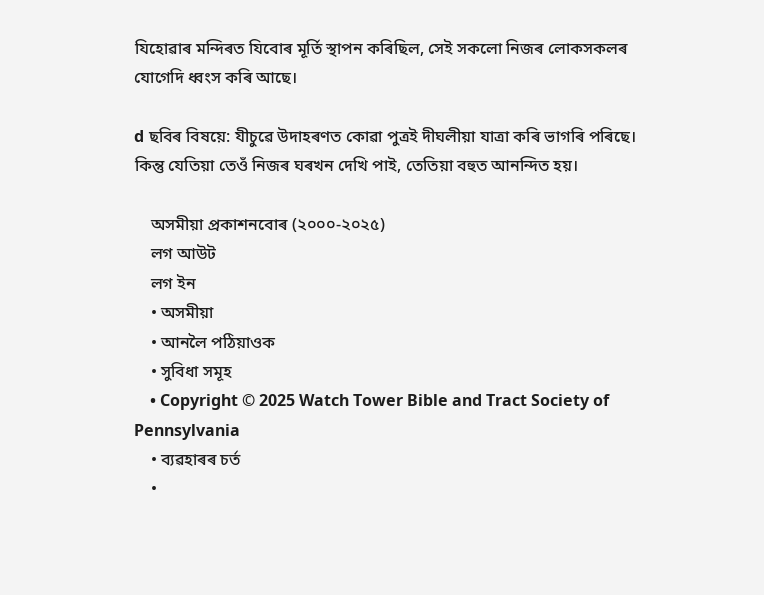যিহোৱাৰ মন্দিৰত যিবোৰ মূৰ্তি স্থাপন কৰিছিল, সেই সকলো নিজৰ লোকসকলৰ যোগেদি ধ্বংস কৰি আছে।

d ছবিৰ বিষয়ে: যীচুৱে উদাহৰণত কোৱা পুত্ৰই দীঘলীয়া যাত্ৰা কৰি ভাগৰি পৰিছে। কিন্তু যেতিয়া তেওঁ নিজৰ ঘৰখন দেখি পাই, তেতিয়া বহুত আনন্দিত হয়।

    অসমীয়া প্ৰকাশনবোৰ (২০০০-২০২৫)
    লগ আউট
    লগ ইন
    • অসমীয়া
    • আনলৈ পঠিয়াওক
    • সুবিধা সমূহ
    • Copyright © 2025 Watch Tower Bible and Tract Society of Pennsylvania
    • ব্যৱহাৰৰ চৰ্ত
    •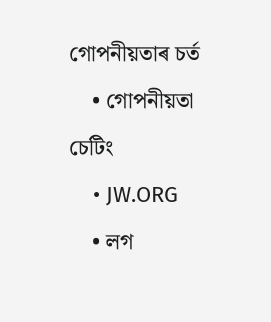গোপনীয়তাৰ চৰ্ত
    • গোপনীয়তা চেটিং
    • JW.ORG
    • লগ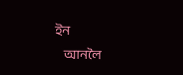ইন
    আনলৈ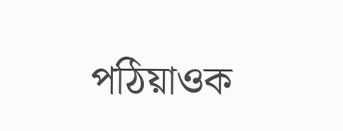পঠিয়াওক